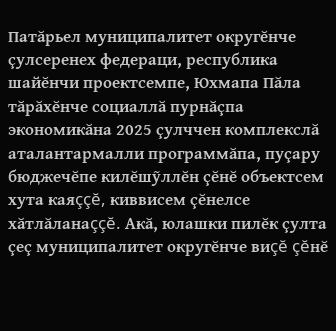Патăрьел муниципалитет округĕнче çулсеренех федераци, республика шайĕнчи проектсемпе, Юхмапа Пăла тăрăхĕнче социаллă пурнăçпа экономикăна 2025 çулччен комплекслă аталантармалли программăпа, пуçару бюджечĕпе килĕшỹллĕн çĕнĕ объектсем хута каяççĕ, киввисем çĕнелсе хăтлăланаççĕ. Акă, юлашки пилĕк çулта çеç муниципалитет округĕнче виçĕ çĕнĕ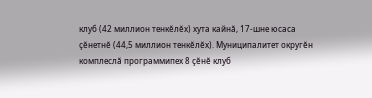клуб (42 миллион тенкĕлĕх) хута кайнă, 17-шне юсаса çĕнетнĕ (44,5 миллион тенкĕлĕх). Муниципалитет округĕн комплеслă программипех 8 çĕнĕ клуб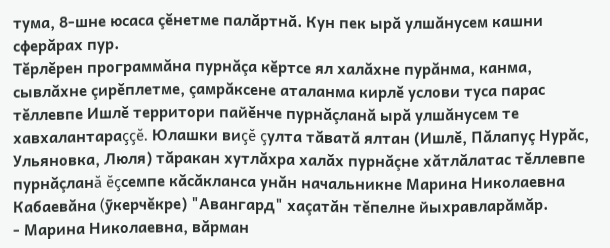тума, 8-шне юсаса çĕнетме палăртнă. Кун пек ырă улшăнусем кашни сферăрах пур.
Тĕрлĕрен программăна пурнăçа кĕртсе ял халăхне пурăнма, канма, сывлăхне çирĕплетме, çамрăксене аталанма кирлĕ услови туса парас тĕллевпе Ишлĕ территори пайĕнче пурнăçланă ырă улшăнусем те хавхалантараççĕ. Юлашки виçĕ çулта тăватă ялтан (Ишлĕ, Пăлапуç Нурăс, Ульяновка, Люля) тăракан хутлăхра халăх пурнăçне хăтлăлатас тĕллевпе пурнăçланă ĕçсемпе кăсăкланса унăн начальникне Марина Николаевна Кабаевăна (ỹкерчĕкре) "Авангард" хаçатăн тĕпелне йыхравларăмăр.
- Марина Николаевна, вăрман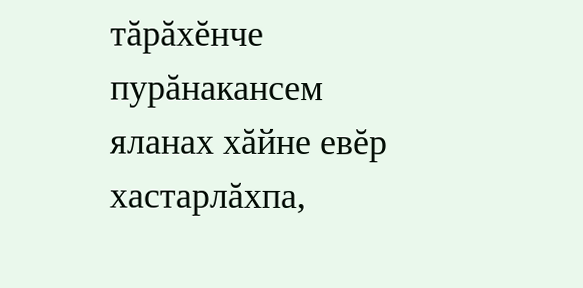тăрăхĕнче пурăнакансем яланах хăйне евĕр хастарлăхпа,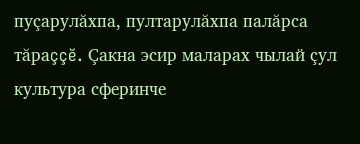пуçарулăхпа, пултарулăхпа палăрса тăраççĕ. Çакна эсир маларах чылай çул культура сферинче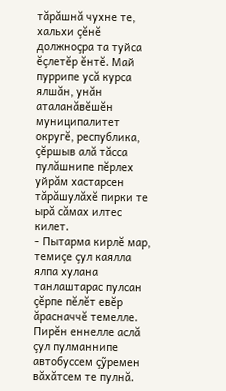тăрăшнă чухне те, хальхи çĕнĕ должноçра та туйса ĕçлетĕр ĕнтĕ. Май пуррипе усă курса ялшăн, унăн аталанăвĕшĕн муниципалитет округĕ, республика, çĕршыв алă тăсса пулăшнипе пĕрлех уйрăм хастарсен тăрăшулăхĕ пирки те ырă сăмах илтес килет.
- Пытарма кирлĕ мар, темиçе çул каялла ялпа хулана танлаштарас пулсан çĕрпе пĕлĕт евĕр ăрасначчĕ темелле. Пирĕн еннелле аслă çул пулманнипе автобуссем çỹремен вăхăтсем те пулнă.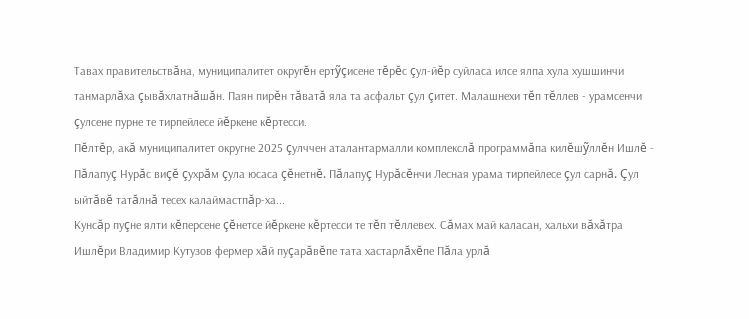Тавах правительствăна, муниципалитет округĕн ертỹçисене тĕрĕс çул-йĕр суйласа илсе ялпа хула хушшинчи танмарлăха çывăхлатнăшăн. Паян пирĕн тăватă яла та асфальт çул çитет. Малашнехи тĕп тĕллев - урамсенчи çулсене пурне те тирпейлесе йĕркене кĕртесси.
Пĕлтĕр, акă муниципалитет округне 2025 çулччен аталантармалли комплекслă программăпа килĕшỹллĕн Ишлĕ - Пăлапуç Нурăс виçĕ çухрăм çула юсаса çĕнетнĕ. Пăлапуç Нурăсĕнчи Лесная урама тирпейлесе çул сарнă. Çул ыйтăвĕ татăлнă тесех калаймастпăр-ха...
Кунсăр пуçне ялти кĕперсене çĕнетсе йĕркене кĕртесси те тĕп тĕллевех. Сăмах май каласан, хальхи вăхăтра Ишлĕри Владимир Кутузов фермер хăй пуçарăвĕпе тата хастарлăхĕпе Пăла урлă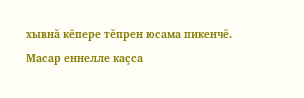хывнă кĕпере тĕпрен юсама пикенчĕ. Масар еннелле каçса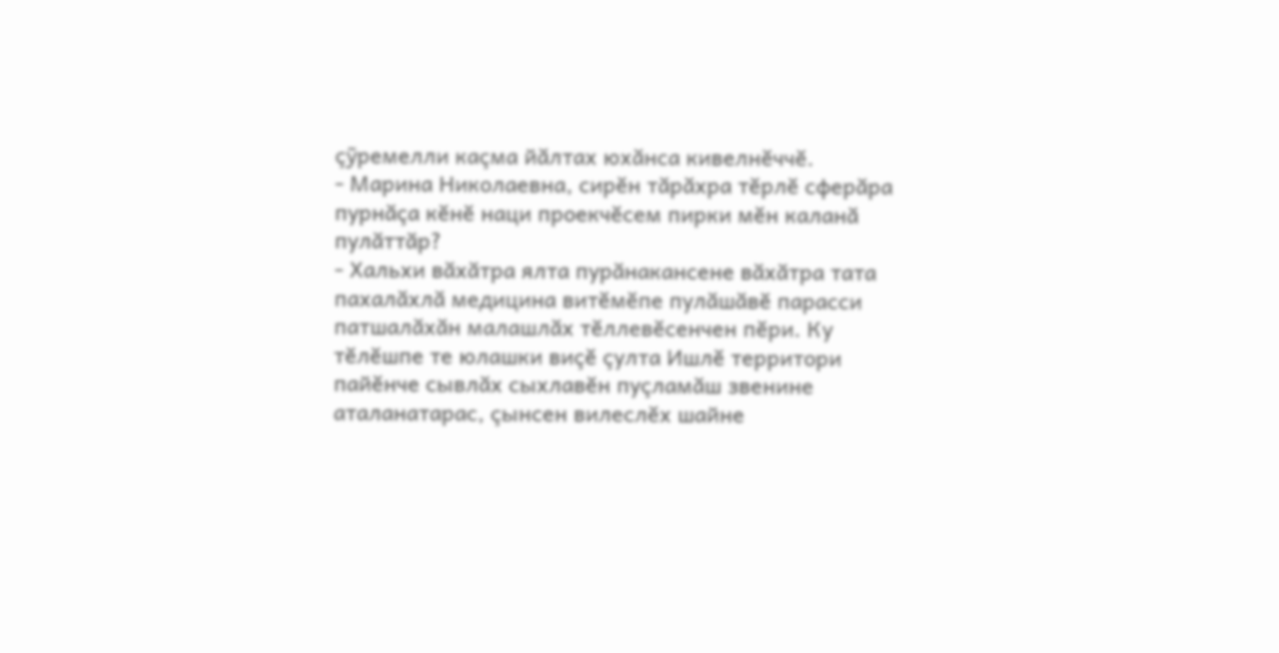çỹремелли каçма йăлтах юхăнса кивелнĕччĕ.
- Марина Николаевна, сирĕн тăрăхра тĕрлĕ сферăра пурнăçа кĕнĕ наци проекчĕсем пирки мĕн каланă пулăттăр?
- Хальхи вăхăтра ялта пурăнакансене вăхăтра тата пахалăхлă медицина витĕмĕпе пулăшăвĕ парасси патшалăхăн малашлăх тĕллевĕсенчен пĕри. Ку тĕлĕшпе те юлашки виçĕ çулта Ишлĕ территори пайĕнче сывлăх сыхлавĕн пуçламăш звенине аталанатарас, çынсен вилеслĕх шайне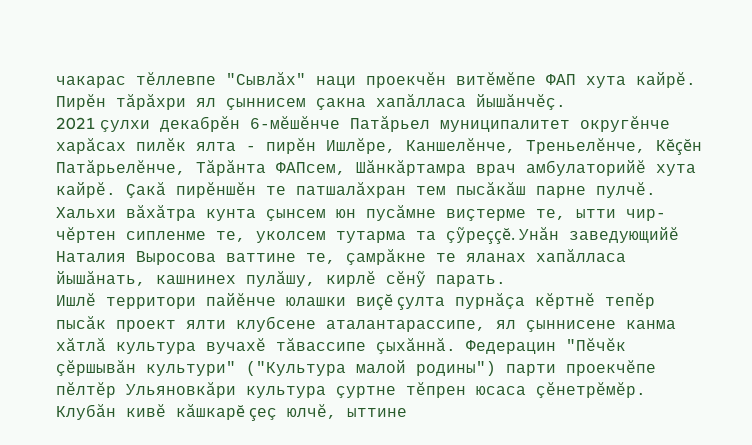чакарас тĕллевпе "Сывлăх" наци проекчĕн витĕмĕпе ФАП хута кайрĕ. Пирĕн тăрăхри ял çыннисем çакна хапăлласа йышăнчĕç.
2021 çулхи декабрĕн 6-мĕшĕнче Патăрьел муниципалитет округĕнче харăсах пилĕк ялта - пирĕн Ишлĕре, Каншелĕнче, Треньелĕнче, Кĕçĕн Патăрьелĕнче, Тăрăнта ФАПсем, Шăнкăртамра врач амбулаторийĕ хута кайрĕ. Çакă пирĕншĕн те патшалăхран тем пысăкăш парне пулчĕ. Хальхи вăхăтра кунта çынсем юн пусăмне виçтерме те, ытти чир-чĕртен сипленме те, уколсем тутарма та çỹреççĕ. Унăн заведующийĕ Наталия Выросова ваттине те, çамрăкне те яланах хапăлласа йышăнать, кашнинех пулăшу, кирлĕ сĕнỹ парать.
Ишлĕ территори пайĕнче юлашки виçĕ çулта пурнăçа кĕртнĕ тепĕр пысăк проект ялти клубсене аталантарассипе, ял çыннисене канма хăтлă культура вучахĕ тăвассипе çыхăннă. Федерацин "Пĕчĕк çĕршывăн культури" ("Культура малой родины") парти проекчĕпе пĕлтĕр Ульяновкăри культура çуртне тĕпрен юсаса çĕнетрĕмĕр. Клубăн кивĕ кăшкарĕ çеç юлчĕ, ыттине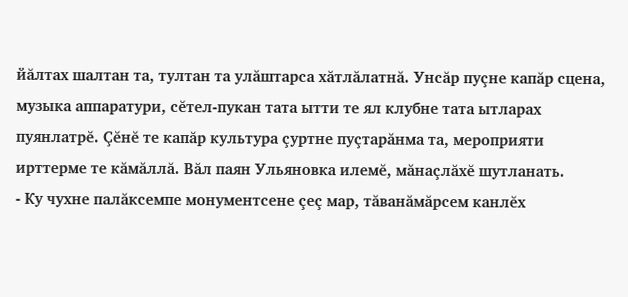йăлтах шалтан та, тултан та улăштарса хăтлăлатнă. Унсăр пуçне капăр сцена, музыка аппаратури, сĕтел-пукан тата ытти те ял клубне тата ытларах пуянлатрĕ. Çĕнĕ те капăр культура çуртне пуçтарăнма та, мероприяти ирттерме те кăмăллă. Вăл паян Ульяновка илемĕ, мăнаçлăхĕ шутланать.
- Ку чухне палăксемпе монументсене çеç мар, тăванăмăрсем канлĕх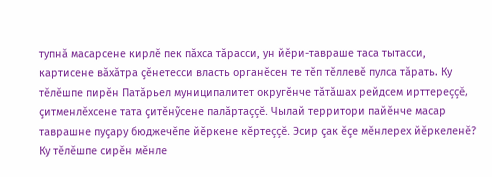тупнă масарсене кирлĕ пек пăхса тăрасси, ун йĕри-тавраше таса тытасси, картисене вăхăтра çĕнетесси власть органĕсен те тĕп тĕллевĕ пулса тăрать. Ку тĕлĕшпе пирĕн Патăрьел муниципалитет округĕнче тăтăшах рейдсем ирттереççĕ, çитменлĕхсене тата çитĕнỹсене палăртаççĕ. Чылай территори пайĕнче масар таврашне пуçару бюджечĕпе йĕркене кĕртеççĕ. Эсир çак ĕçе мĕнлерех йĕркеленĕ? Ку тĕлĕшпе сирĕн мĕнле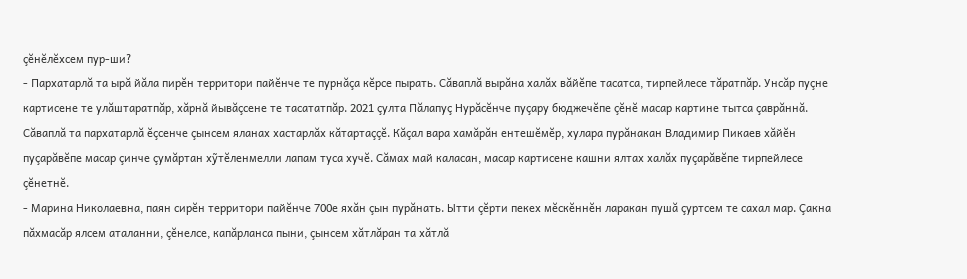çĕнĕлĕхсем пур-ши?
- Пархатарлă та ырă йăла пирĕн территори пайĕнче те пурнăçа кĕрсе пырать. Сăваплă вырăна халăх вăйĕпе тасатса, тирпейлесе тăратпăр. Унсăр пуçне картисене те улăштаратпăр, хăрнă йывăçсене те тасататпăр. 2021 çулта Пăлапуç Нурăсĕнче пуçару бюджечĕпе çĕнĕ масар картине тытса çаврăннă. Сăваплă та пархатарлă ĕçсенче çынсем яланах хастарлăх кăтартаççĕ. Кăçал вара хамăрăн ентешĕмĕр, хулара пурăнакан Владимир Пикаев хăйĕн пуçарăвĕпе масар çинче çумăртан хỹтĕленмелли лапам туса хучĕ. Сăмах май каласан, масар картисене кашни ялтах халăх пуçарăвĕпе тирпейлесе çĕнетнĕ.
- Марина Николаевна, паян сирĕн территори пайĕнче 700е яхăн çын пурăнать. Ытти çĕрти пекех мĕскĕннĕн ларакан пушă çуртсем те сахал мар. Çакна пăхмасăр ялсем аталанни, çĕнелсе, капăрланса пыни, çынсем хăтлăран та хăтлă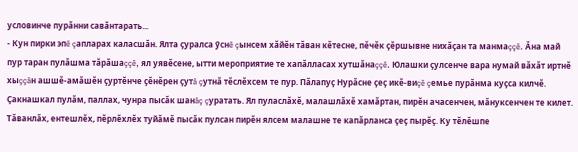условинче пурăнни савăнтарать...
- Кун пирки эпĕ çапларах каласшăн. Ялта çуралса ỹснĕ çынсем хăйĕн тăван кĕтесне, пĕчĕк çĕршывне нихăçан та манмаççĕ. Ăна май пур таран пулăшма тăрăшаççĕ, ял уявĕсене, ытти мероприятие те хапăлласах хутшăнаççĕ. Юлашки çулсенче вара нумай вăхăт иртнĕ хыççăн ашшĕ-амăшĕн çуртĕнче çĕнĕрен çутă çутнă тĕслĕхсем те пур. Пăлапуç Нурăсне çеç икĕ-виçĕ çемье пурăнма куçса килчĕ. Çакнашкал пулăм, паллах, чунра пысăк шанăç çуратать. Ял пуласлăхĕ, малашлăхĕ хамăртан, пирĕн ачасенчен, мăнуксенчен те килет. Тăванлăх, ентешлĕх, пĕрлĕхлĕх туйăмĕ пысăк пулсан пирĕн ялсем малашне те капăрланса çеç пырĕç. Ку тĕлĕшпе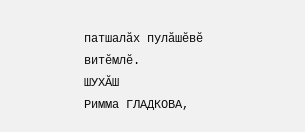патшалăх пулăшĕвĕ витĕмлĕ.
ШУХĂШ
Римма ГЛАДКОВА,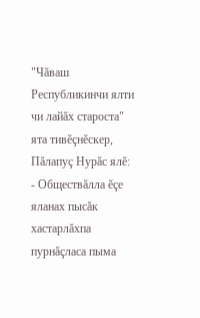"Чăваш Республикинчи ялти чи лайăх староста" ята тивĕçнĕскер, Пăлапуç Нурăс ялĕ:
- Обществăлла ĕçе яланах пысăк хастарлăхпа пурнăçласа пыма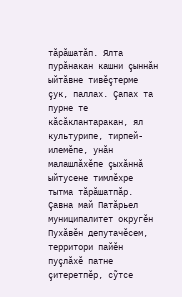тăрăшатăп. Ялта пурăнакан кашни çыннăн ыйтăвне тивĕçтерме çук, паллах. Çапах та пурне те кăсăклантаракан, ял культурипе, тирпей-илемĕпе, унăн малашлăхĕпе çыхăннă ыйтусене тимлĕхре тытма тăрăшатпăр. Çавна май Патăрьел муниципалитет округĕн Пухăвĕн депутачĕсем, территори пайĕн пуçлăхĕ патне çитеретпĕр, сỹтсе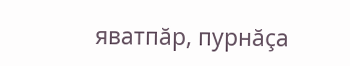яватпăр, пурнăçа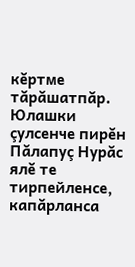кĕртме тăрăшатпăр. Юлашки çулсенче пирĕн Пăлапуç Нурăс ялĕ те тирпейленсе, капăрланса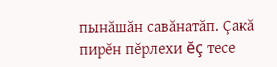пынăшăн савăнатăп. Çакă пирĕн пĕрлехи ĕç тесе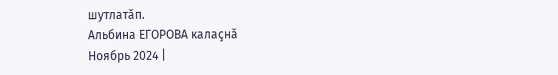шутлатăп.
Альбина ЕГОРОВА калаçнă
Ноябрь 2024 |